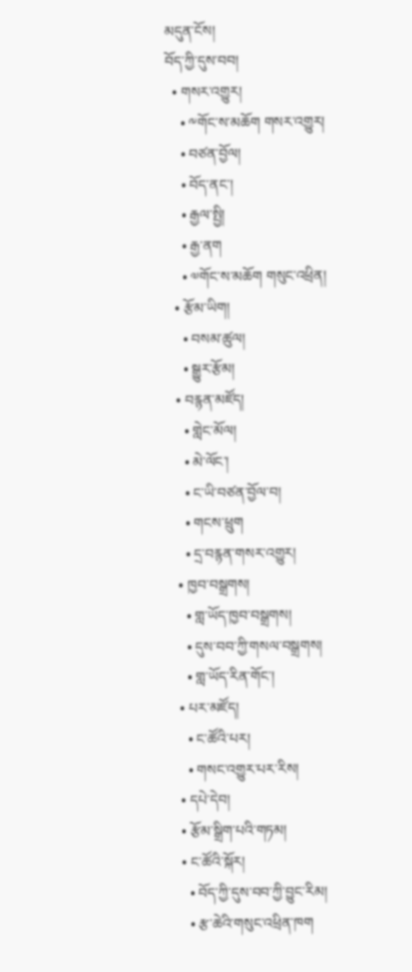མདུན་ངོས།
བོད་ཀྱི་དུས་བབ།
  • གསར་འགྱུར།
    • ༸གོང་ས་མཆོག གསར་འགྱུར།
    • བཙན་བྱོལ།
    • བོད་ནང་།
    • རྒྱལ་སྤྱི།
    • རྒྱ་ནག
    • ༧གོང་ས་མཆོག གསུང་འཕྲིན།
  • རྩོམ་ཡིག།
    • བསམ་ཚུལ།
    • སྒྱུར་རྩོམ།
  • བརྙན་མཛོད།
    • གླེང་མོལ།
    • མེ་ལོང་།
    • ང་ཡི་བཙན་བྱོལ་བ།
    • གངས་ཕྲུག
    • དྲ་བརྙན་གསར་འགྱུར།
  • ཁྱབ་བསྒྲགས།
    • གླ་ཡོད་ཁྱབ་བསྒྲགས།
    • དུས་བབ་ཀྱི་གསལ་བསྒྲགས།
    • གླ་ཡོད་རིན་གོང་།
  • པར་མཛོད།
    • ང་ཚོའི་པར།
    • གསང་འགྱུར་པར་རིས།
  • དཔེ་དེབ།
  • རྩོམ་སྒྲིག་པའི་གཏམ།
  • ང་ཚོའི་སྐོར།
    • བོད་ཀྱི་དུས་བབ་ཀྱི་བྱུང་རིམ།
    • རྩ་ཆེའི་གསུང་འཕྲིན་ཁག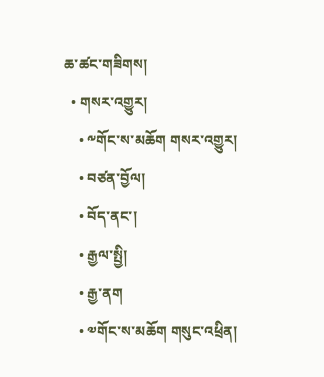ཆ་ཚང་གཟིགས།
  • གསར་འགྱུར།
    • ༸གོང་ས་མཆོག གསར་འགྱུར།
    • བཙན་བྱོལ།
    • བོད་ནང་།
    • རྒྱལ་སྤྱི།
    • རྒྱ་ནག
    • ༧གོང་ས་མཆོག གསུང་འཕྲིན།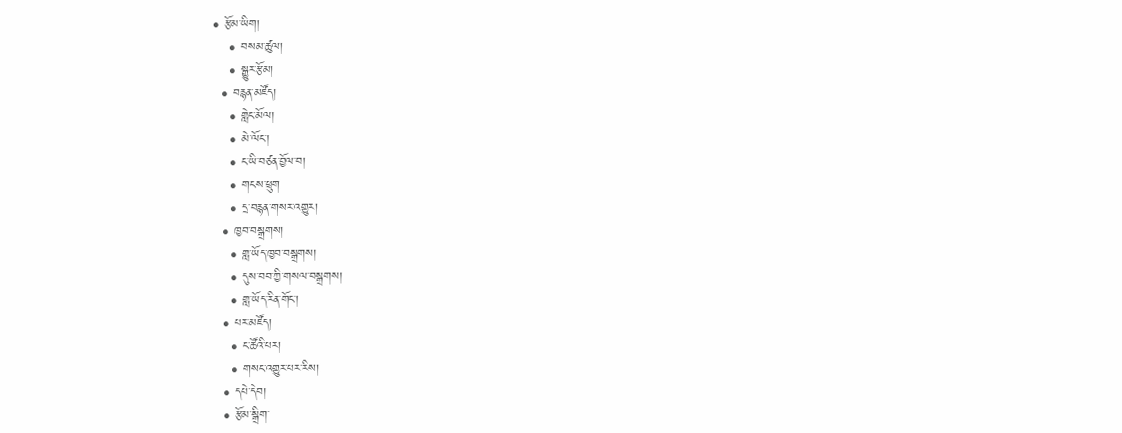• རྩོམ་ཡིག།
    • བསམ་ཚུལ།
    • སྒྱུར་རྩོམ།
  • བརྙན་མཛོད།
    • གླེང་མོལ།
    • མེ་ལོང་།
    • ང་ཡི་བཙན་བྱོལ་བ།
    • གངས་ཕྲུག
    • དྲ་བརྙན་གསར་འགྱུར།
  • ཁྱབ་བསྒྲགས།
    • གླ་ཡོད་ཁྱབ་བསྒྲགས།
    • དུས་བབ་ཀྱི་གསལ་བསྒྲགས།
    • གླ་ཡོད་རིན་གོང་།
  • པར་མཛོད།
    • ང་ཚོའི་པར།
    • གསང་འགྱུར་པར་རིས།
  • དཔེ་དེབ།
  • རྩོམ་སྒྲིག་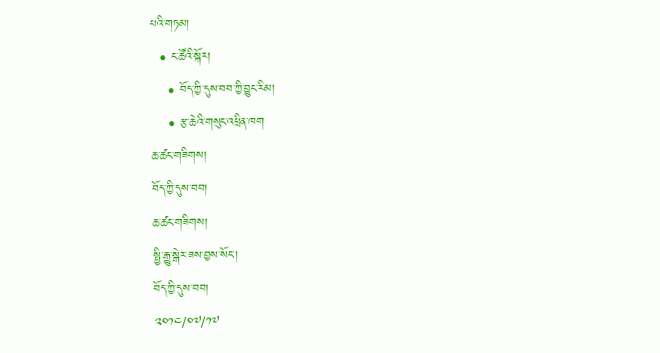པའི་གཏམ།
  • ང་ཚོའི་སྐོར།
    • བོད་ཀྱི་དུས་བབ་ཀྱི་བྱུང་རིམ།
    • རྩ་ཆེའི་གསུང་འཕྲིན་ཁག
ཆ་ཚང་གཟིགས།
བོད་ཀྱི་དུས་བབ།
ཆ་ཚང་གཟིགས།
སྤྱི་རྒྱུ་སྒེར་ཟས་བྱས་སོང་།
བོད་ཀྱི་དུས་བབ།
༢༠༡༤/༠༧/༡༧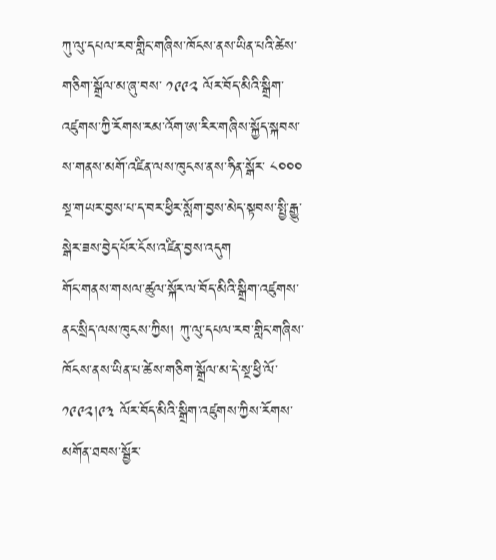ཀུ་ལུ་དཔལ་རབ་གླིང་གཞིས་ཁོངས་ནས་ཡིན་པའི་ཚེས་གཅིག་སྒྲོལ་མ་ཞུ་བས་ ༡༩༩༢ ལོར་བོད་མིའི་སྒྲིག་འཛུགས་ཀྱི་རོགས་རམ་འོག་ཨ་རིར་གཞིས་སྐྱོད་སྐབས་ས་གནས་མགོ་འཛིན་ལས་ཁུངས་ནས་ཧིན་སྒོར་ ༨༠༠༠ སྔ་གཡར་བྱས་པ་ད་བར་ཕྱིར་སློག་བྱས་མེད་སྟབས་སྤྱི་རྒྱུ་སྒེར་ཟས་བྱེད་པོར་ངོས་འཛིན་བྱས་འདུག
གོང་གནས་གསལ་ཚུལ་སྐོར་ལ་བོད་མིའི་སྒྲིག་འཛུགས་ནང་སྲིད་ལས་ཁུངས་ཀྱིས། ཀུ་ལུ་དཔལ་རབ་གླིང་གཞིས་ཁོངས་ནས་ཡིན་པ་ཚེས་གཅིག་སྒྲོལ་མ་དེ་སྔ་ཕྱི་ལོ་ ༡༩༩༢།༩༣ ལོར་བོད་མིའི་སྒྲིག་འཛུགས་ཀྱིས་རོགས་མགོན་ཐབས་སྦྱོར་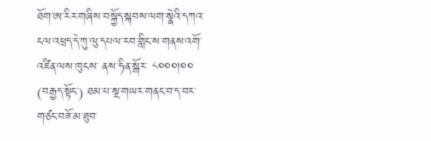ཐོག་ཨ་རིར་གཞིས་བསྐྱོད་སྐབས་ལག་སྣེའི་དཀའ་ངལ་འཕྲད་དེ་ཀུ་ལུ་དཔལ་རབ་གླིང་ས་གནས་འགོ་འཛིན་ལས་ཁུངས་ ནས་ཧིན་སྒོར་ ༨༠༠༠།༠༠ (བརྒྱད་སྟོང་) ཐམ་པ་སྔ་གཡར་གནང་བ་ད་བར་གཙང་བཟོ་མ་ཐུབ་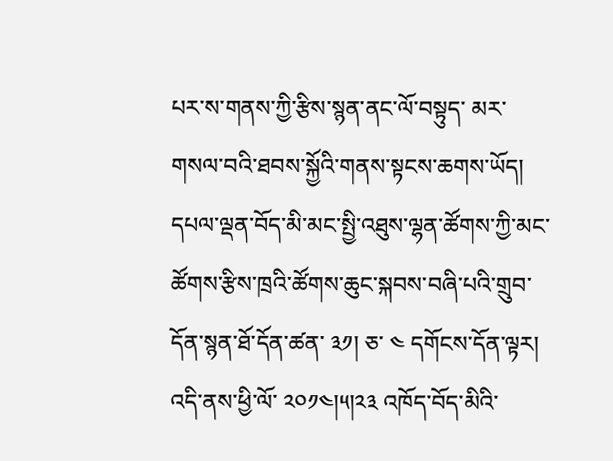པར་ས་གནས་ཀྱི་རྩིས་སྙན་ནང་ལོ་བསྟུད་ མར་གསལ་བའི་ཐབས་སྐྱོའི་གནས་སྟངས་ཆགས་ཡོད། དཔལ་ལྡན་བོད་མི་མང་སྤྱི་འཐུས་ལྷན་ཚོགས་ཀྱི་མང་ཚོགས་རྩིས་ཁྲའི་ཚོགས་ཆུང་སྐབས་བཞི་པའི་གྲུབ་དོན་སྙན་ཐོ་དོན་ཚན་ ༣༡། ཅ་ ༤ དགོངས་དོན་ལྟར། འདི་ནས་ཕྱི་ལོ་ ༢༠༡༤།༥།༢༣ འཁོད་བོད་མིའི་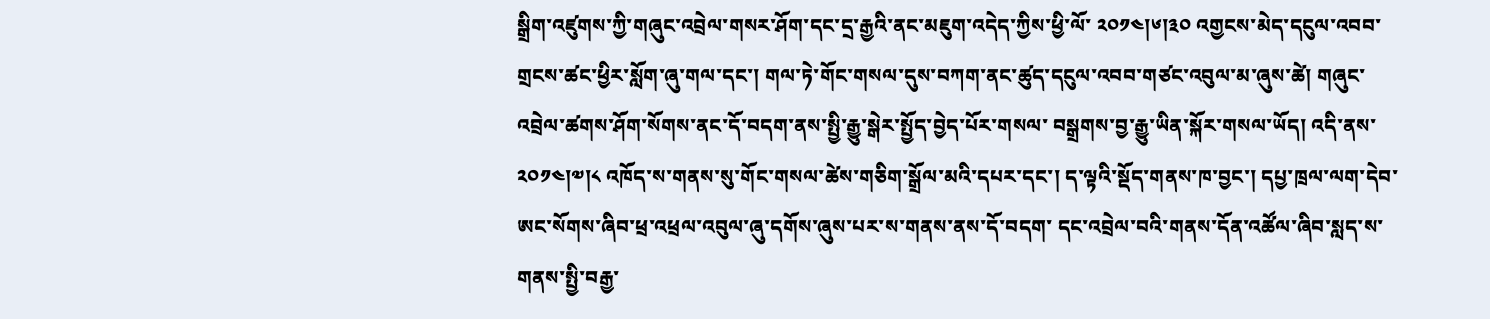སྒྲིག་འཛུགས་ཀྱི་གཞུང་འབྲེལ་གསར་ཤོག་དང་དྲ་རྒྱའི་ནང་མཇུག་འདེད་ཀྱིས་ཕྱི་ལོ་ ༢༠༡༤།༦།༣༠ འགྱངས་མེད་དངུལ་འབབ་གྲངས་ཚང་ཕྱིར་སློག་ཞུ་གལ་དང་། གལ་ཏེ་གོང་གསལ་དུས་བཀག་ནང་ཚུད་དངུལ་འབབ་གཙང་འབུལ་མ་ཞུས་ཚེ། གཞུང་འབྲེལ་ཚགས་ཤོག་སོགས་ནང་དོ་བདག་ནས་སྤྱི་རྒྱུ་སྒེར་སྤྱོད་བྱེད་པོར་གསལ་ བསྒྲགས་བྱ་རྒྱུ་ཡིན་སྐོར་གསལ་ཡོད། འདི་ནས་ ༢༠༡༤།༧།༨ འཁོད་ས་གནས་སུ་གོང་གསལ་ཚེས་གཅིག་སྒྲོལ་མའི་དཔར་དང་། ད་ལྟའི་སྡོད་གནས་ཁ་བྱང་། དཔྱ་ཁྲལ་ལག་དེབ་ཨང་སོགས་ཞིབ་ཕྲ་འཕྲལ་འབུལ་ཞུ་དགོས་ཞུས་པར་ས་གནས་ནས་དོ་བདག་ དང་འབྲེལ་བའི་གནས་དོན་འཚོལ་ཞིབ་སླད་ས་གནས་སྤྱི་བརྒྱ་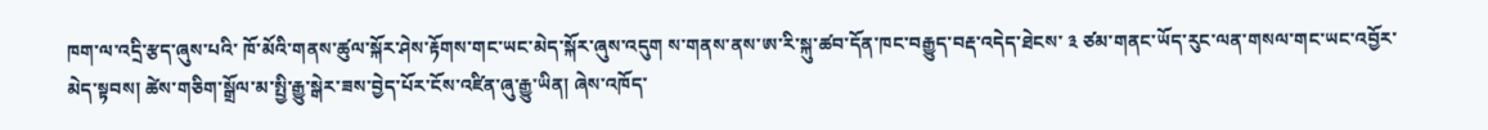ཁག་ལ་འདྲི་རྩད་ཞུས་པའི་ ཁོ་མོའི་གནས་ཚུལ་སྐོར་ཤེས་རྟོགས་གང་ཡང་མེད་སྐོར་ཞུས་འདུག ས་གནས་ནས་ཨ་རི་སྐུ་ཚབ་དོན་ཁང་བརྒྱུད་བརྡ་འདེད་ཐེངས་ ༣ ཙམ་གནང་ཡོད་རུང་ལན་གསལ་གང་ཡང་འབྱོར་མེད་སྟབས། ཚེས་གཅིག་སྒྲོལ་མ་སྤྱི་རྒྱུ་སྒེར་ཟས་བྱེད་པོར་ངོས་འཛིན་ཞུ་རྒྱུ་ཡིན། ཞེས་འཁོད་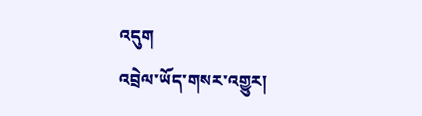འདུག
འབྲེལ་ཡོད་གསར་འགྱུར།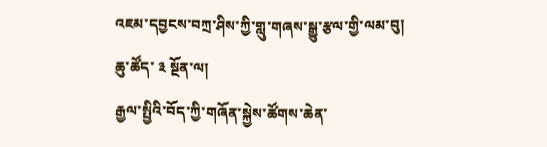འཇམ་དབྱངས་བཀྲ་ཤིས་ཀྱི་གླུ་གཞས་སྒྱུ་རྩལ་གྱི་ལམ་བུ།
ཆུ་ཚོད་ ༣ སྔོན་ལ།
རྒྱལ་སྤྱིའི་བོད་ཀྱི་གཞོན་སྐྱེས་ཚོགས་ཆེན་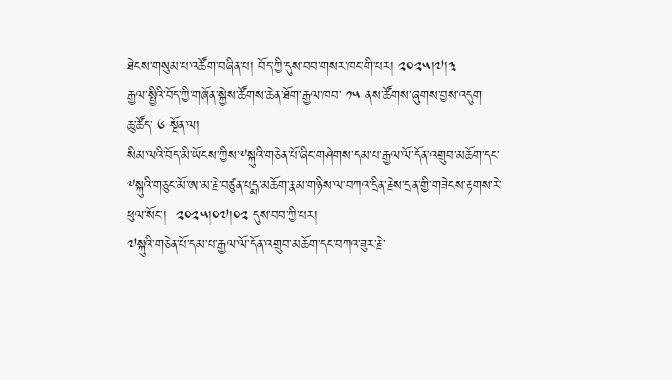ཐེངས་གསུམ་པ་འཚོག་བཞིན་པ། བོད་ཀྱི་དུས་བབ་གསར་ཁང་གི་པར། ༢༠༢༥།༧།༣
རྒྱལ་སྤྱིའི་བོད་ཀྱི་གཞོན་སྐྱེས་ཚོགས་ཆེན་ཐོག་རྒྱལ་ཁབ་ ༡༥ ནས་ཚོགས་ཞུགས་བྱས་འདུག
ཆུ་ཚོད་ ༦ སྔོན་ལ།
སིམ་ལའི་བོད་མི་ཡོངས་ཀྱིས་༸སྐུའི་གཅེན་པོ་ཞིང་གཤེགས་དམ་པ་རྒྱལ་ལོ་དོན་འགྲུབ་མཆོག་དང་༸སྐུའི་གཅུང་མོ་ཨ་མ་རྗེ་བཙུན་པདྨ་མཆོག་རྣམ་གཉིས་ལ་བཀའ་དྲིན་རྗེས་དྲན་གྱི་གཟེངས་རྟགས་རེ་ཕུལ་སོང་།  ༢༠༢༥།༠༧།༠༢ དུས་བབ་ཀྱི་པར།
༧སྐུའི་གཅེན་པོ་དམ་པ་རྒྱལ་ལོ་དོན་འགྲུབ་མཆོག་དང་བཀའ་ཟུར་རྗེ་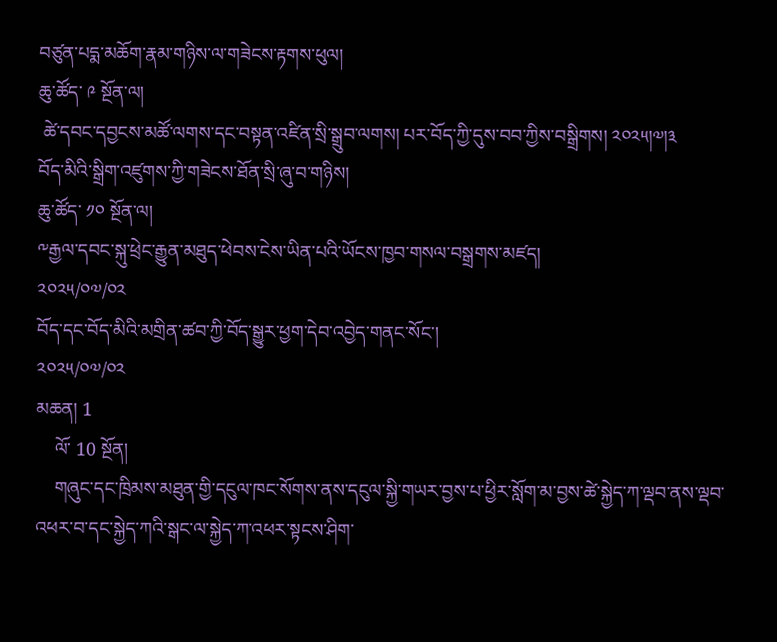བཙུན་པདྨ་མཆོག་རྣམ་གཉིས་ལ་གཟེངས་རྟགས་ཕུལ།
ཆུ་ཚོད་ ༩ སྔོན་ལ།
 ཚེ་དབང་དབྱངས་མཚོ་ལགས་དང་བསྟན་འཛིན་སྲི་སྒྲུབ་ལགས། པར་བོད་ཀྱི་དུས་བབ་ཀྱིས་བསྒྲིགས། ༢༠༢༥།༧།༣
བོད་མིའི་སྒྲིག་འཛུགས་ཀྱི་གཟེངས་ཐོན་སྲི་ཞུ་བ་གཉིས།
ཆུ་ཚོད་ ༡༠ སྔོན་ལ།
༸རྒྱལ་དབང་སྐུ་ཕྲེང་རྒྱུན་མཐུད་ཕེབས་ངེས་ཡིན་པའི་ཡོངས་ཁྱབ་གསལ་བསྒྲགས་མཛད།
༢༠༢༥/༠༧/༠༢
བོད་དང་བོད་མིའི་མགྲིན་ཚབ་ཀྱི་བོད་སྒྱུར་ཕྱག་དེབ་འབྱེད་གནང་སོང་།
༢༠༢༥/༠༧/༠༢
མཆན། 1
    ལོ་ 10 སྔོན།
    གཞུང་དང་ཁྲིམས་མཐུན་གྱི་དངུལ་ཁང་སོགས་ནས་དངུལ་སྐྱི་གཡར་བྱས་པ་ཕྱིར་སློག་མ་བྱས་ཚེ་སྐྱེད་ཀ་ལྡབ་ནས་ལྡབ་འཕར་བ་དང་སྐྱེད་ཀའི་སྒང་ལ་སྐྱེད་ཀ་འཕར་སྟངས་ཤིག་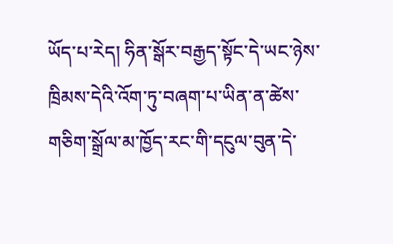ཡོད་པ་རེད། ཧིན་སྒོར་བརྒྱད་སྟོང་དེ་ཡང་ཉེས་ཁྲིམས་དེའི་འོག་ཏུ་བཞག་པ་ཡིན་ན་ཚེས་གཅིག་སྒྲོལ་མ་ཁྱོད་རང་གི་དངུལ་བུན་དེ་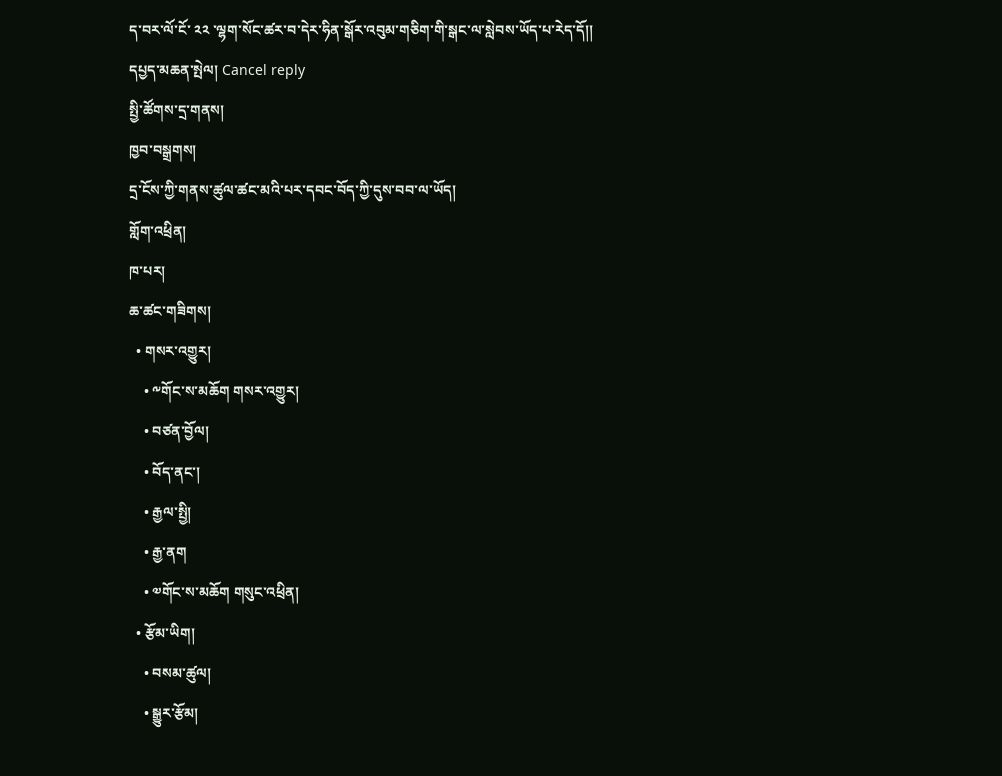ད་བར་ལོ་ངོ་ ༢༢ ་ལྷག་སོང་ཚར་བ་དེར་ཧིན་སྒོར་འབུམ་གཅིག་གི་སྒང་ལ་སླེབས་ཡོད་པ་རེད་དོ།།
དཔྱད་མཆན་སྤེལ། Cancel reply
སྤྱི་ཚོགས་དྲ་གནས།
ཁྱབ་བསྒྲགས།
དྲ་ངོས་ཀྱི་གནས་ཚུལ་ཚང་མའི་པར་དབང་བོད་ཀྱི་དུས་བབ་ལ་ཡོད།
གློག་འཕྲིན།
ཁ་པར།
ཆ་ཚང་གཟིགས།
  • གསར་འགྱུར།
    • ༸གོང་ས་མཆོག གསར་འགྱུར།
    • བཙན་བྱོལ།
    • བོད་ནང་།
    • རྒྱལ་སྤྱི།
    • རྒྱ་ནག
    • ༧གོང་ས་མཆོག གསུང་འཕྲིན།
  • རྩོམ་ཡིག།
    • བསམ་ཚུལ།
    • སྒྱུར་རྩོམ།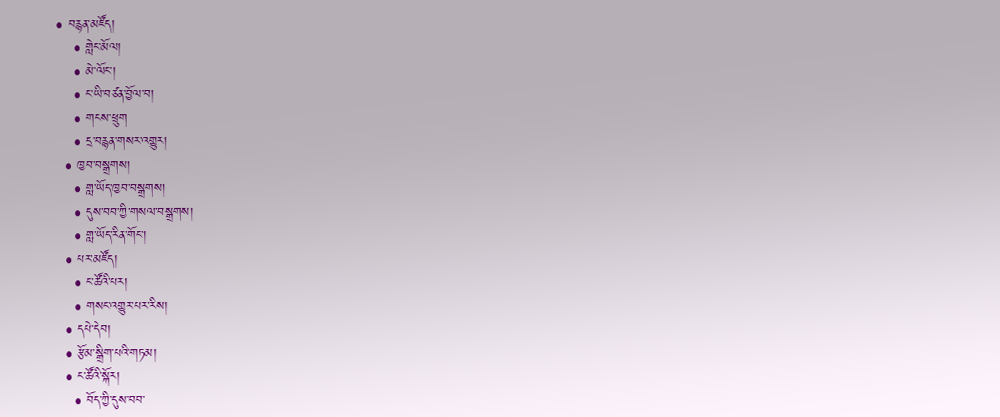• བརྙན་མཛོད།
    • གླེང་མོལ།
    • མེ་ལོང་།
    • ང་ཡི་བཙན་བྱོལ་བ།
    • གངས་ཕྲུག
    • དྲ་བརྙན་གསར་འགྱུར།
  • ཁྱབ་བསྒྲགས།
    • གླ་ཡོད་ཁྱབ་བསྒྲགས།
    • དུས་བབ་ཀྱི་གསལ་བསྒྲགས།
    • གླ་ཡོད་རིན་གོང་།
  • པར་མཛོད།
    • ང་ཚོའི་པར།
    • གསང་འགྱུར་པར་རིས།
  • དཔེ་དེབ།
  • རྩོམ་སྒྲིག་པའི་གཏམ།
  • ང་ཚོའི་སྐོར།
    • བོད་ཀྱི་དུས་བབ་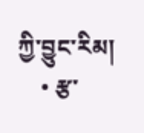ཀྱི་བྱུང་རིམ།
    • རྩ་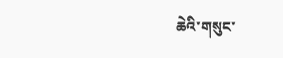ཆེའི་གསུང་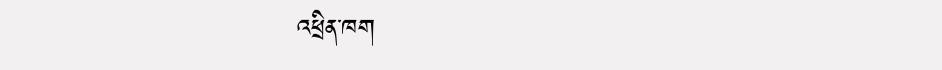འཕྲིན་ཁག